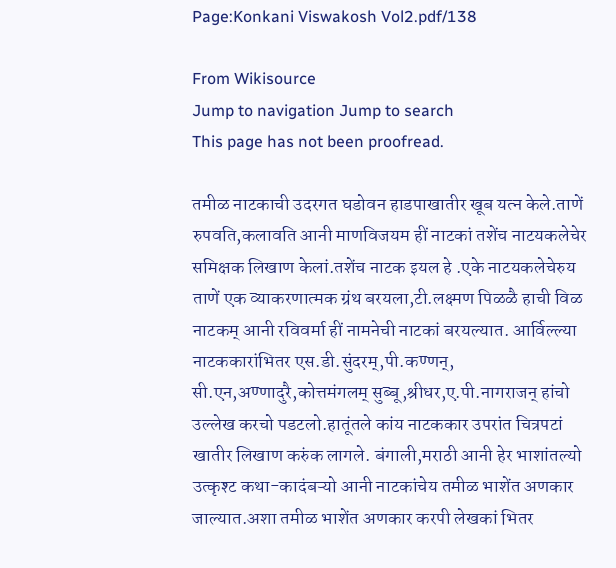Page:Konkani Viswakosh Vol2.pdf/138

From Wikisource
Jump to navigation Jump to search
This page has not been proofread.

तमीळ नाटकाची उदरगत घडोवन हाडपाखातीर खूब यत्न केले.ताणें रुपवति,कलावति आनी माणविजयम हीं नाटकां तशेंच नाटयकलेचेर समिक्षक लिखाण केलां.तशेंच नाटक इयल हे .एके नाटयकलेचेरुय ताणें एक व्याकरणात्मक ग्रंथ बरयला,टी.लक्ष्मण पिळळै हाची विळ नाटकम् आनी रविवर्मा हीं नामनेची नाटकां बरयल्यात. आर्विल्ल्या नाटककारांभितर एस.डी.सुंदरम्,पी.कण्णन्, सी.एन,अण्णादुरै,कोत्तमंगलम् सुब्बू,श्रीधर,ए.पी.नागराजन् हांचो उल्लेख करचो पडटलो.हातूंतले कांय नाटककार उपरांत चित्रपटां खातीर लिखाण करुंक लागले. बंगाली,मराठी आनी हेर भाशांतल्यो उत्कृश्ट कथा-कादंबऱ्यो आनी नाटकांचेय तमीळ भाशेंत अणकार जाल्यात.अशा तमीळ भाशेंत अणकार करपी लेखकां भितर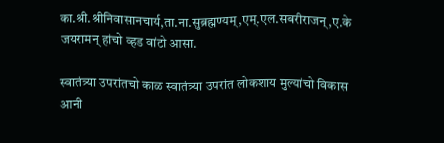का.श्री.श्रीनिवासानचार्य,ता.ना.सुब्रह्मण्यम्,एम्.एल.सबरीराजन्,ए.के जयरामन् हांचो व्हड वांटो आसा.

स्वातंत्र्या उपरांतचो काळ स्वातंत्र्या उपरांत लोकशाय मुल्यांचो विकास आनी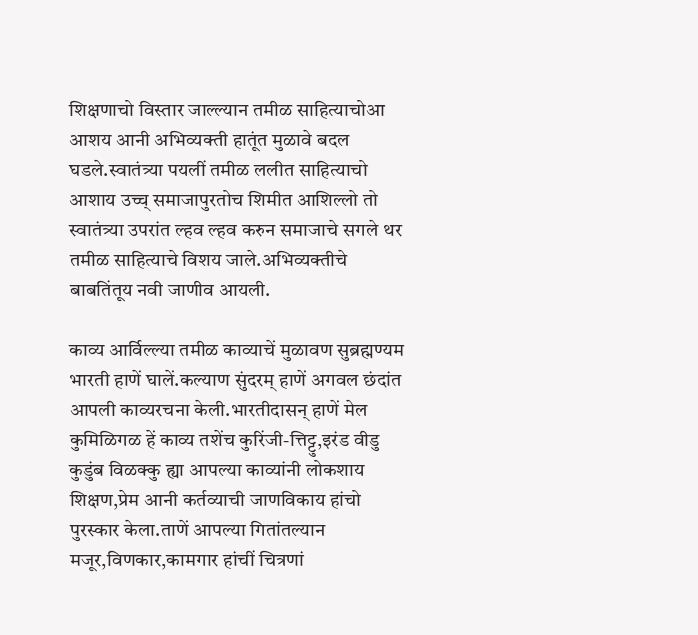शिक्षणाचो विस्तार जाल्ल्यान तमीळ साहित्याचोआ आशय आनी अभिव्यक्ती हातूंत मुळावे बदल घडले.स्वातंत्र्या पयलीं तमीळ ललीत साहित्याचो आशाय उच्च् समाजापुरतोच शिमीत आशिल्लो तो स्वातंत्र्या उपरांत ल्हव ल्हव करुन समाजाचे सगले थर तमीळ साहित्याचे विशय जाले.अभिव्यक्तीचे बाबतिंतूय नवी जाणीव आयली.

काव्य आर्विल्ल्या तमीळ काव्याचें मुळावण सुब्रह्मण्यम भारती हाणें घालें.कल्याण सुंदरम् हाणें अगवल छंदांत आपली काव्यरचना केली.भारतीदासन् हाणें मेल कुमिळिगळ हें काव्य तशेंच कुरिंजी-त्तिट्टु,इरंड वीडु कुडुंब विळक्कु ह्या आपल्या काव्यांनी लोकशाय शिक्षण,प्रेम आनी कर्तव्याची जाणविकाय हांचो पुरस्कार केला.ताणें आपल्या गितांतल्यान मजूर,विणकार,कामगार हांचीं चित्रणां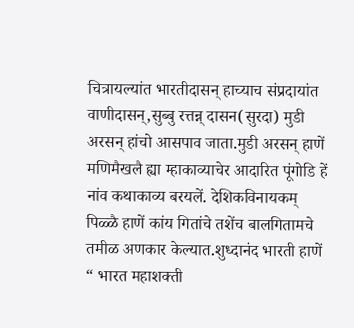चित्रायल्यांत भारतीदासन् हाच्याच संप्रदायांत वाणीदासन्,सुब्बु रत्तन्न् दासन(सुरदा) मुडी अरसन् हांचो आसपाव जाता.मुडी अरसन् हाणें मणिमैखलै ह्या म्हाकाव्याचेर आदारित पूंगोडि हें नांव कथाकाव्य बरयलें. देशिकविनायकम् पिळ्ळै हाणें कांय गितांचे तशेंच बालगितामचे तमीळ अणकार केल्यात.शुध्दानंद भारती हाणें “ भारत महाशक्ती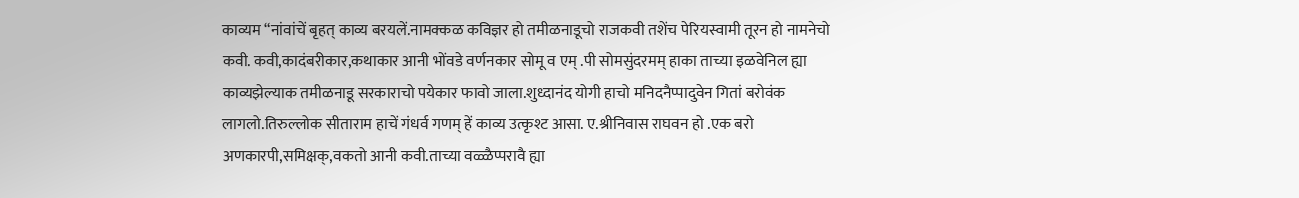काव्यम “नांवांचें बृहत् काव्य बरयलें.नामक्कळ कविज्ञर हो तमीळनाडूचो राजकवी तशेंच पेरियस्वामी तूरन हो नामनेचो कवी. कवी,कादंबरीकार,कथाकार आनी भोंवडे वर्णनकार सोमू व एम् .पी सोमसुंदरमम् हाका ताच्या इळवेनिल ह्या काव्यझेल्याक तमीळनाडू सरकाराचो पयेकार फावो जाला.शुध्दानंद योगी हाचो मनिदनैप्पादुवेन गितां बरोवंक लागलो.तिरुल्लोक सीताराम हाचें गंधर्व गणम् हें काव्य उत्कृश्ट आसा. ए.श्रीनिवास राघवन हो .एक बरो अणकारपी,समिक्षक्,वकतो आनी कवी.ताच्या वळ्ळैप्परावै ह्या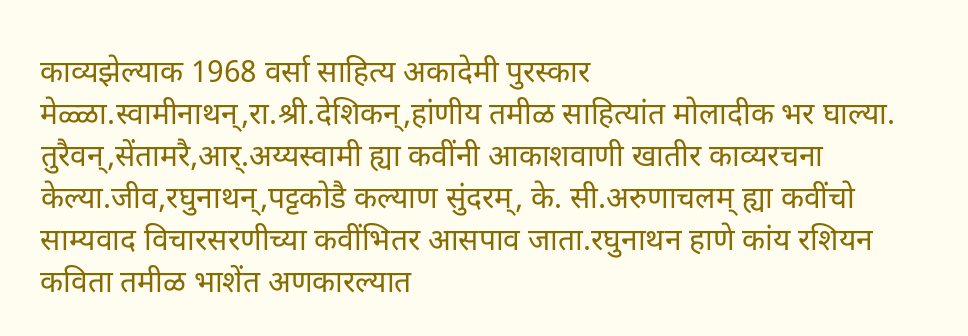काव्यझेल्याक 1968 वर्सा साहित्य अकादेमी पुरस्कार मेळ्ळा.स्वामीनाथन्,रा.श्री.देशिकन्,हांणीय तमीळ साहित्यांत मोलादीक भर घाल्या. तुरैवन्,सेंतामरै,आर्.अय्यस्वामी ह्या कवींनी आकाशवाणी खातीर काव्यरचना केल्या.जीव,रघुनाथन्,पट्टकोडै कल्याण सुंदरम्, के. सी.अरुणाचलम् ह्या कवींचो साम्यवाद विचारसरणीच्या कवींभितर आसपाव जाता.रघुनाथन हाणे कांय रशियन कविता तमीळ भाशेंत अणकारल्यात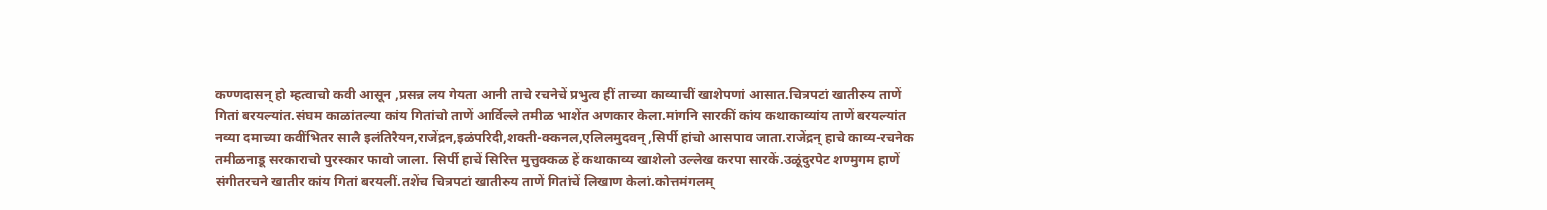कण्णदासन् हो म्हत्वाचो कवी आसून ,प्रसन्न लय गेयता आनी ताचे रचनेचें प्रभुत्व हीं ताच्या काव्याचीं खाशेपणां आसात.चित्रपटां खातीरुय ताणें गितां बरयल्यांत.संघम काळांतल्या कांय गितांचो ताणें आर्विल्ले तमीळ भाशेंत अणकार केला.मांगनि सारकीं कांय कथाकाव्यांय ताणें बरयल्यांत नव्या दमाच्या कवींभितर सालै इलंतिरैयन,राजेंद्रन,इळंपरिदी,शक्ती-क्कनल,एलिलमुदवन्,सिर्पी हांचो आसपाव जाता.राजेंद्रन् हाचे काव्य-रचनेक तमीळनाडू सरकाराचो पुरस्कार फावो जाला. सिर्पी हाचें सिरित्त मुत्तुक्कळ हें कथाकाव्य खाशेलो उल्लेख करपा सारकें.उळूंदुरपेट शण्मुगम हाणें संगीतरचने खातीर कांय गितां बरयलीं.तशेंच चित्रपटां खातीरुय ताणें गितांचें लिखाण केलां.कोत्तमंगलम्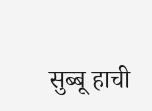सुब्बू हाची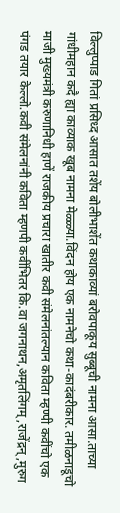विल्लुप्पाड गितां प्रसिध्द आसात तशेंय बोलीभाशेंत कथाकाव्यां बरोवपाकूय सुब्बूची नामना आसा.ताच्या गांधीमहान कदै ह्या काव्याक खूब नामना मेळ्ळ्या.विंदन होय एक नामनेचो कथा-कादंबरीकार. तमीळनाडूचो माजी मुख्यमंत्री करुणानिधी हाणें राजकीय प्रचारा खातीर कवी संमेलनांतल्यान कविता म्हण्पी कवींचो एक पंगड तयार केल्लो.कवी संमेलनांनी कविता म्हणपी कवींभितर कि.वा जगनाथन,अमृतलिंगम्,राजेंद्रन्,मुरुग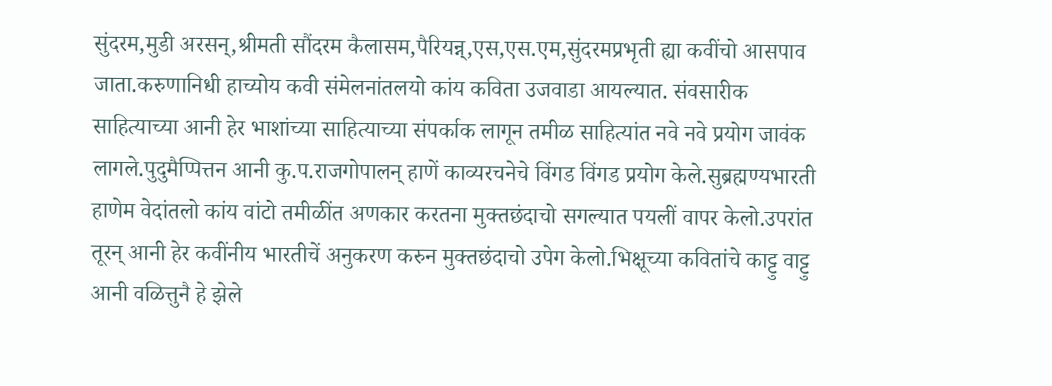सुंदरम,मुडी अरसन्,श्रीमती सौंदरम कैलासम,पैरियन्न्,एस,एस.एम,सुंदरमप्रभृती ह्या कवींचो आसपाव जाता.करुणानिधी हाच्योय कवी संमेलनांतलयो कांय कविता उजवाडा आयल्यात. संवसारीक साहित्याच्या आनी हेर भाशांच्या साहित्याच्या संपर्काक लागून तमीळ साहित्यांत नवे नवे प्रयोग जावंक लागले.पुदुमैप्पित्तन आनी कु.प.राजगोपालन् हाणें काव्यरचनेचे विंगड विंगड प्रयोग केले.सुब्रह्मण्यभारती हाणेम वेदांतलो कांय वांटो तमीळींत अणकार करतना मुक्तछंदाचो सगल्यात पयलीं वापर केलो.उपरांत तूरन् आनी हेर कवींनीय भारतीचें अनुकरण करुन मुक्तछंदाचो उपेग केलो.भिक्षूच्या कवितांचे काट्टु वाट्टु आनी वळित्तुनै हे झेले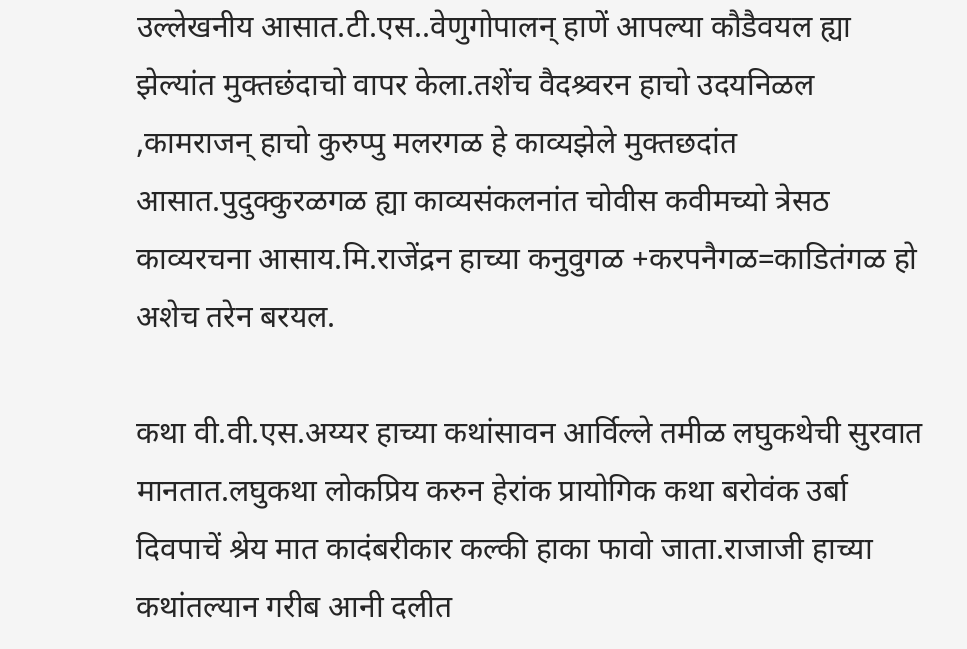उल्लेखनीय आसात.टी.एस..वेणुगोपालन् हाणें आपल्या कौडैवयल ह्या झेल्यांत मुक्तछंदाचो वापर केला.तशेंच वैदश्र्वरन हाचो उदयनिळल ,कामराजन् हाचो कुरुप्पु मलरगळ हे काव्यझेले मुक्तछदांत आसात.पुदुक्कुरळगळ ह्या काव्यसंकलनांत चोवीस कवीमच्यो त्रेसठ काव्यरचना आसाय.मि.राजेंद्रन हाच्या कनुवुगळ +करपनैगळ=काडितंगळ हो अशेच तरेन बरयल.

कथा वी.वी.एस.अय्यर हाच्या कथांसावन आर्विल्ले तमीळ लघुकथेची सुरवात मानतात.लघुकथा लोकप्रिय करुन हेरांक प्रायोगिक कथा बरोवंक उर्बा दिवपाचें श्रेय मात कादंबरीकार कल्की हाका फावो जाता.राजाजी हाच्या कथांतल्यान गरीब आनी दलीत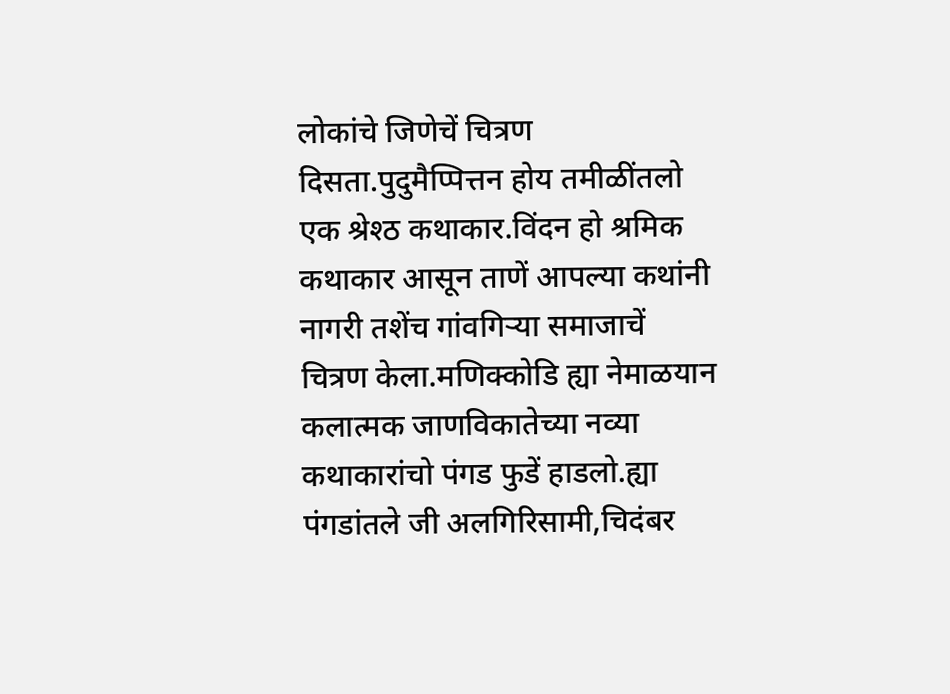लोकांचे जिणेचें चित्रण दिसता.पुदुमैप्पित्तन होय तमीळींतलो एक श्रेश्ठ कथाकार.विंदन हो श्रमिक कथाकार आसून ताणें आपल्या कथांनी नागरी तशेंच गांवगिऱ्या समाजाचें चित्रण केला.मणिक्कोडि ह्या नेमाळयान कलात्मक जाणविकातेच्या नव्या कथाकारांचो पंगड फुडें हाडलो.ह्या पंगडांतले जी अलगिरिसामी,चिदंबर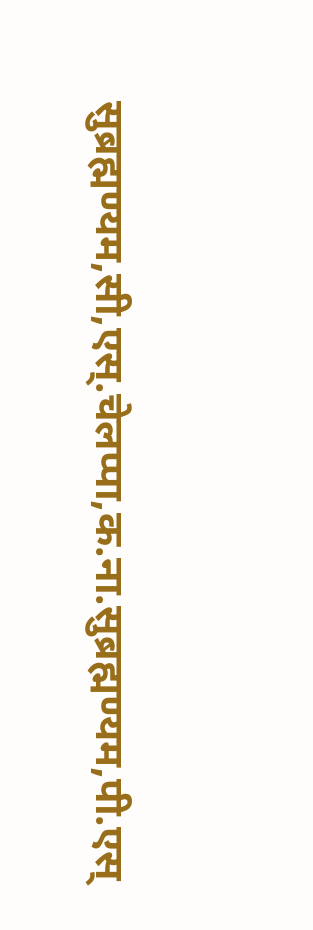सुब्रह्मण्यम,सी,एस्.चेलप्पा,क.ना.सुब्रह्मण्यम,पी.एस्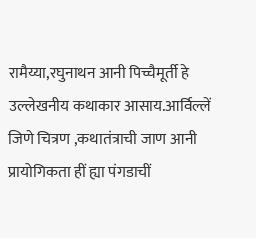रामैय्या,रघुनाथन आनी पिच्चैमूर्ती हे उल्लेखनीय कथाकार आसाय.आर्विल्लें जिणे चित्रण ,कथातंत्राची जाण आनी प्रायोगिकता हीं ह्या पंगडाचीं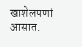खाशेलपणां आसात.